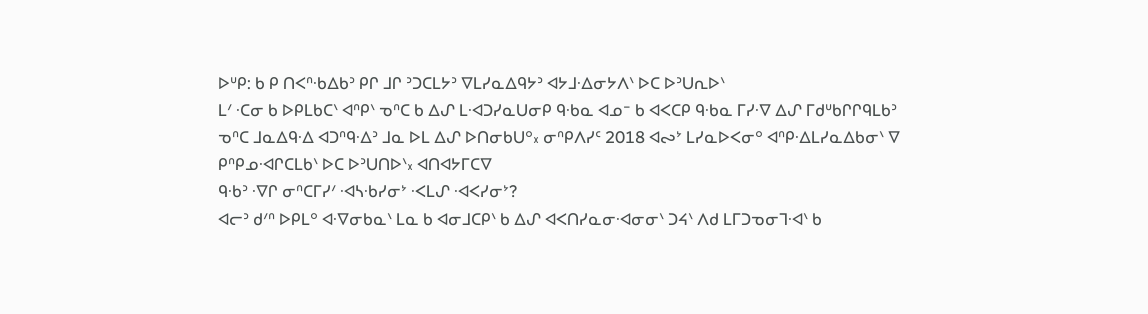ᐅᐡᑭ: ᑲ ᑭ ᑎᐸᐢᐧᑲᐃᑲᐣ ᑭᒋ ᒧᒋ ᐣᑐᑕᒪᔭᐣ ᐁᒪᓯᓇᐃᑫᔭᐣ ᐊᔭᒧᐧᐃᓂᔭᐱᐠ ᐅᑕ ᐅᐣᑌᕆᐅᐠ
ᒪᐟ ᐧᑕᓂ ᑲ ᐅᑭᒪᑲᑕᐠ ᐊᐢᑭᐠ ᓀᐢᑕ ᑲ ᐃᔑ ᒪᐧᐊᑐᓯᓇᑌᓂᑭ ᑫᐧᑲᓇ ᐊᓄᐨ ᑲ ᐊᐸᑕᑭ ᑫᐧᑲᓇ ᒥᓯᐧᐁ ᐃᔑ ᒥᑯᐡᑲᒋᒋᑫᒪᑲᐣ ᓀᐢᑕ ᒧᓇᐃᑫᐧᐃ ᐊᑐᐢᑫᐧᐃᐣ ᒧᓇ ᐅᒪ ᐃᔑ ᐅᑎᓂᑲᑌᐤ᙮ ᓂᐢᑭᐱᓯᑦ 2018 ᐊᔓᔾ ᒪᓯᓇᐅᐸᓂᐤ ᐊᐢᑭᐧᐃᒪᓯᓇᐃᑲᓂᐠ ᐁ ᑭᐢᑭᓄᐧᐊᒋᑕᒪᑲᐠ ᐅᑕ ᐅᐣᑌᑎᐅᐠ᙮ ᐊᑎᐊᔭᒥᑕᐁ
ᑫᐧᑲᐣ ᐧᐁᒋ ᓂᐢᑕᒥᓯᐟ ᐧᐊᓴᐧᑲᓯᓂᔾ ᐧᐸᒪᔑ ᐧᐊᐸᓯᓂᔾ?
ᐊᓕᐣ ᑯᐟᐢ ᐅᑭᒪᐤ ᐊᐧᐁᓂᑲᓇᐠ ᒪᓇ ᑲ ᐊᓂᒧᑕᑭᐠ ᑲ ᐃᔑ ᐊᐸᑎᓯᓇᓂᐧᐊᓂᓂᐠ ᑐᔦᐠ ᐱᑯ ᒪᒥᑐᓀᓂᒣᐧᐊᐠ ᑲ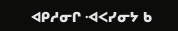ᐊᑭᓱᓂᒋ ᐧᐊᐸᓯᓂᔭ ᑲ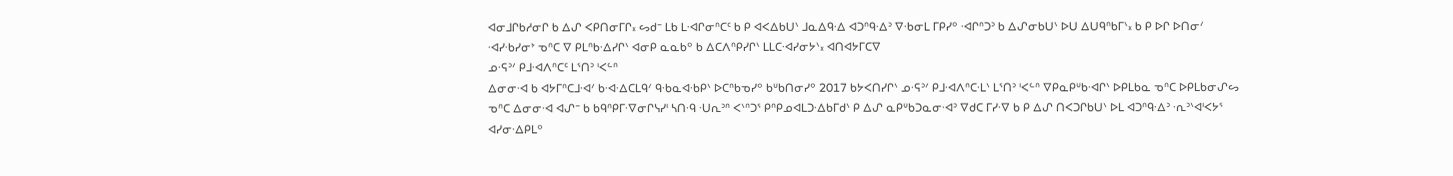ᐊᓂᒧᒋᑲᓱᓂᒋ ᑲ ᐃᔑ ᐸᑭᑎᓂᒥᒋ᙮ ᔕᑯᐨ ᒪᑲ ᒪᐧᐊᒋᓂᐢᑕᑦ ᑲ ᑭ ᐊᐸᐃᑲᑌᐠ ᒧᓇᐃᑫᐧᐃ ᐊᑐᐢᑫᐧᐃᐣ ᐁᐧᑲᓂᒪ ᒥᑭᓯᐤ ᐧᐊᒋᐢᑐᐣ ᑲ ᐃᔑᓂᑲᑌᐠ ᐅᑌ ᐃᑌᑫᐢᑲᒥᐠ᙮ ᑲ ᑭ ᐅᒋ ᐅᑎᓂᐟ ᐧᐊᓯᐧᑲᓯᓂᔾ ᓀᐢᑕ ᐁ ᑭᒪᐢᑲᐧᐃᓯᒋᐠ ᐊᓂᑭ ᓇᓇᑲᐤ ᑲ ᐃᑕᐱᐢᑭᓯᒋᐠ ᒪᒪᑕᐧᐊᓯᓂᔭᐠ᙮ ᐊᑎᐊᔭᒥᑕᐁ
ᓄᐧᕋᐣᐟ ᑭᒧᐧᐊᐱᐢᑕᑦ ᒪᕐᑎᐣ ᑊᐸᓪᐢ
ᐃᓂᓂᐧᐊ ᑲ ᐊᔭᒥᐢᑕᒧᐧᐊᐟ ᑲᐧᐊᐧᐃᑕᒪᑫᐟ ᑫᐧᑲᓇᐊᐧᑲᑭᐠ ᐅᑕᐢᑲᓀᓯᐤ ᑲᐡᑲᑎᓂᓯᐤ 2017 ᑲᔭᐸᑎᓯᒋᐠ ᓄᐧᕋᐣᐟ ᑭᒧᐧᐊᐱᐢᑕᐧᒪᐠ ᒪᕐᑎᐣ ᑊᐸᓪᐢ ᐁᑭᓇᑭᐡᑲᐧᐊᒋᐠ ᐅᑭᒪᑲᓇ ᓀᐢᑕ ᐅᑭᒪᑲᓂᔑᔕ ᓀᐢᑕ ᐃᓂᓂᐧᐊ ᐊᔑᐨ ᑲ ᑲᑫᐢᑭᒥᐧᐁᓂᒋᓭᓯᑊ ᓴᑎᐧᑫ ᐧᑌᕆᐣᐢ ᐸᐠᐢᑐᕐ ᑭᐢᑭᓄᐊᒪᑐᐧᐃᑲᒥᑯᐠ ᑭ ᐃᔑ ᓇᑭᐡᑲᑐᓇᓂᐧᐊᐣ ᐁᑯᑕ ᒥᓯᐧᐁ ᑲ ᑭ ᐃᔑ ᑎᐸᑐᒋᑲᑌᐠ ᐅᒪ ᐊᑐᐢᑫᐧᐃᐣ ᐧᕆᐣᐠᐊᑊᐸᔭᕐ ᐊᓯᓂᐧᐃᑭᒪᐤ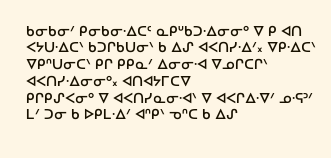ᑲᓂᑲᓂᐟ ᑭᓂᑲᓂᐧᐃᑕᑦ ᓇᑭᐡᑲᑐᐧᐃᓂᓂᐤ ᐁ ᑭ ᐊᑎ ᐸᔭᑌᐧᐃᑕᐠ ᑲᑐᒋᑲᑌᓂᐠ ᑲ ᐃᔑ ᐊᐸᑎᓯᐧᐃᐟ᙮ ᐁᑭᐧᐃᑕᐠ ᐁᑭᐢᑌᓂᑕᐠ ᑭᒋ ᑭᑭᓇᐟ ᐃᓂᓂᐧᐊ ᐁᓄᒋᑕᒋᐠ ᐊᐸᑎᓯᐧᐃᓂᓂᐤ᙮ ᐊᑎᐊᔭᒥᑕᐁ
ᑭᒋᑭᔑᐸᓂᐤ ᐁ ᐊᐸᑎᓯᓇᓂᐧᐊᐠ ᐁ ᐊᐸᒋᐃᐧᐁᐟ ᓄᐧᕋᐣᐟ
ᒪᐟ ᑐᓂ ᑲ ᐅᑭᒪᐧᐃᐟ ᐊᐢᑭᐠ ᓀᐢᑕ ᑲ ᐃᔑ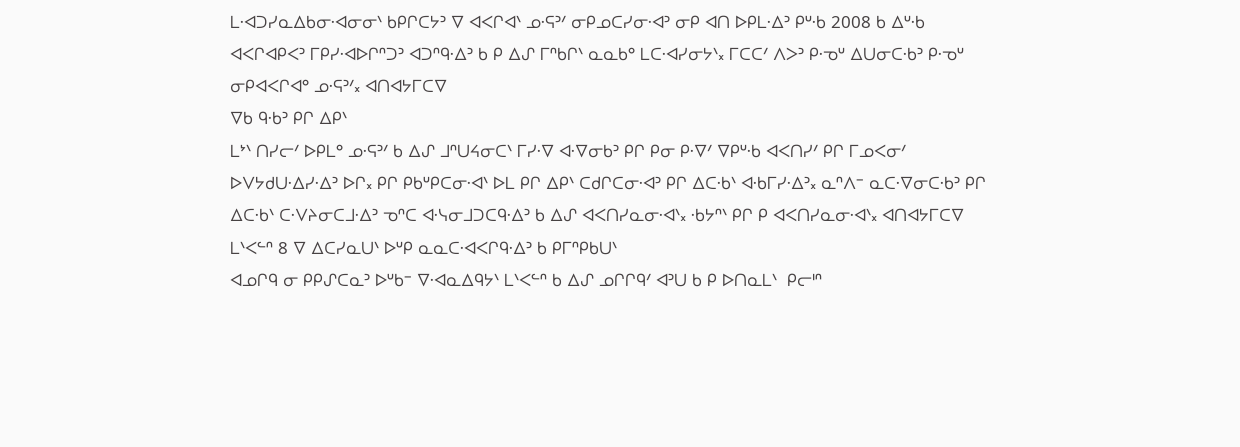ᒪᐧᐊᑐᓯᓇᐃᑲᓂᐧᐊᓂᓂᐠ ᑲᑭᒋᑕᔭᐣ ᐁ ᐊᐸᒋᐊᐠ ᓄᐧᕋᐣᐟ ᓂᑭᓄᑕᓯᓂᐧᐊᐣ ᓂᑭ ᐊᑎ ᐅᑭᒪᐧᐃᐣ ᑭᐡᐧᑲ 2008 ᑲ ᐃᐡᐧᑲ ᐊᐸᒋᐊᑭᐸᐣ ᒥᑭᓯᐧᐊᐅᒋᐢᑐᐣ ᐊᑐᐢᑫᐧᐃᐣ ᑲ ᑭ ᐃᔑ ᒥᐢᑲᒋᐠ ᓇᓇᑲᐤ ᒪᑕᐧᐊᓯᓂᔭᐠ᙮ ᒥᑕᑕᐟ ᐱᐳᐣ ᑭᐧᓀᐡ ᐃᑌᓂᑕᐧᑲᐣ ᑭᐧᓀᐡ ᓂᑭᐊᐸᒋᐊᐤ ᓄᐧᕋᐣᐟ᙮ ᐊᑎᐊᔭᒥᑕᐁ
ᐁᑲ ᑫᐧᑲᐣ ᑭᒋ ᐃᑭᐠ
ᒪᔾᐠ ᑎᓯᓕᐟ ᐅᑭᒪᐤ ᓄᐧᕋᐣᐟ ᑲ ᐃᔑ ᒧᐢᑌᔦᓂᑕᐠ ᒥᓯᐧᐁ ᐊᐧᐁᓂᑲᐣ ᑭᒋ ᑭᓂ ᑭᐧᐁᐟ ᐁᑭᐡᐧᑲ ᐊᐸᑎᓯᐟ ᑭᒋ ᒥᓄᐸᓂᐟ ᐅᐯᔭᑯᑌᐧᐃᓯᐧᐃᐣ ᐅᒋ᙮ ᑭᒋ ᑭᑲᐡᑭᑕᓂᐧᐊᐠ ᐅᒪ ᑭᒋ ᐃᑭᐠ ᑕᑯᒋᑕᓂᐧᐊᐣ ᑭᒋ ᐃᑕᐧᑲᐠ ᐊᐧᑲᒥᓯᐧᐃᐣ᙮ ᓇᐢᐱᐨ ᓇᑕᐧᐁᓂᑕᐧᑲᐣ ᑭᒋ ᐃᑕᐧᑲᐠ ᑕᐧᐯᔨᓂᑕᒧᐧᐃᐣ ᓀᐢᑕ ᐊᐧᓭᓂᒧᑐᑕᑫᐧᐃᐣ ᑲ ᐃᔑ ᐊᐸᑎᓯᓇᓂᐧᐊᐠ᙮ ᐧᑲᔭᐢᐠ ᑭᒋ ᑭ ᐊᐸᑎᓯᓇᓂᐧᐊᐠ᙮ ᐊᑎᐊᔭᒥᑕᐁ
ᒪᐠᐸᓪᐢ 8 ᐁ ᐃᑕᓯᓇᑌᐠ ᐅᐡᑭ ᓇᓇᑕᐧᐊᐸᒋᑫᐧᐃᐣ ᑲ ᑭᒥᐢᑭᑲᑌᐠ
ᐊᓄᒋᑫ ᓂ ᑭᑭᔑᑕᓇᐣ ᐅᐡᑲᐨ ᐁᐧᐊᓇᐃᑫᔭᐠ ᒪᐠᐸᓪᐢ ᑲ ᐃᔑ ᓄᒋᒋᑫᐟ ᐊᐣᑌ ᑲ ᑭ ᐅᑎᓇᒪᐠ  ᑭᓕᑊᐢ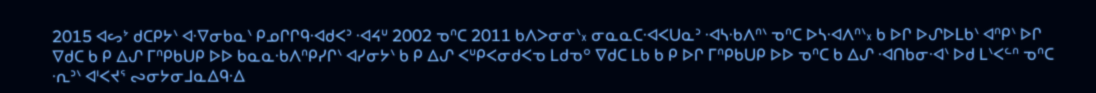2015 ᐊᔕᔾ ᑯᑕᑭᔭᐠ ᐊᐧᐁᓂᑲᓇᐠ ᑭᓄᒋᒋᑫᐧᐊᑯᐸᐣ ᐧᐊᔦᐡ 2002 ᓀᐢᑕ 2011 ᑲᐱᐳᓂᓂᐠ᙮ ᓂᓇᓇᑕᐧᐊᐸᑌᓇᐣ ᐧᐊᓴᐧᑲᐱᐢᐠ ᓀᐢᑕ ᐅᓴᐧᐊᐱᐢᐠ᙮ ᑲ ᐅᒋ ᐅᔑᐅᒪᑲᐠ ᐊᐢᑭᐠ ᐅᒋ ᐁᑯᑕ ᑲ ᑭ ᐃᔑ ᒥᐢᑭᑲᑌᑭ ᐅᐅ ᑲᓇᓇᐧᑲᐱᐢᑭᓯᒋᐠ ᐊᓯᓂᔭᐠ ᑲ ᑭ ᐃᔑ ᐸᐡᑭᐸᓂᑯᐸᓀ ᒪᑯᓀᐤ ᐁᑯᑕ ᒪᑲ ᑲ ᑭ ᐅᒋ ᒥᐢᑭᑲᑌᑭ ᐅᐅ ᓀᐢᑕ ᑲ ᐃᔑ ᐧᐊᑎᑲᓂᐧᐊᐠ ᐅᑯ ᒪᐠᐸᓪᐢ ᓀᐢᑕ ᐧᕆᐣᐠ ᐊᑊᐸᔪᕐ ᔓᓂᔭᓂᒧᓇᐃᑫᐧᐃ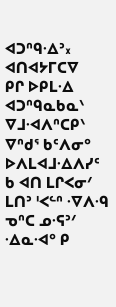ᐊᑐᐢᑫᐧᐃᐣ᙮ ᐊᑎᐊᔭᒥᑕᐁ
ᑭᒋ ᐅᑭᒪᐧᐃ ᐊᑐᐢᑫᓇᑲᓇᐠ ᐁᒧᐧᐊᐱᐢᑕᑭᐠ ᐁᐢᑯᕐ ᑲᑦᐱᓂᐤ
ᐅᐱᒪᐊᒧᐧᐃᐱᓯᑦ ᑲ ᐊᑎ ᒪᒋᐸᓂᐟ ᒪᑎᐣ ᑊᐸᓪᐢ ᐧᐁᐱᐧᑫ ᓀᐢᑕ ᓄᐧᕋᐣᐟ ᐧᐃᓇᐧᐊᐤ ᑭ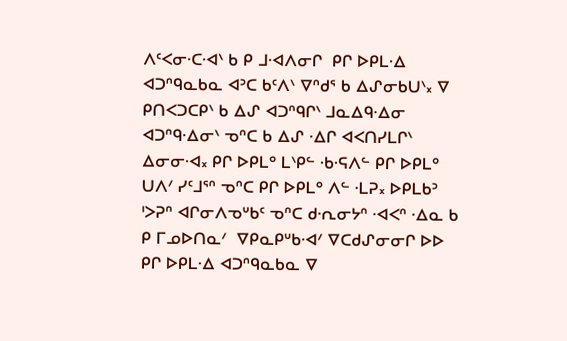ᐱᑦᐸᓂᐧᑕᐧᐊᐠ ᑲ ᑭ ᒧᐧᐊᐱᓂᒋ  ᑭᒋ ᐅᑭᒪᐧᐃ ᐊᑐᐢᑫᓇᑲᓇ ᐊᐣᑕ ᑲᑦᐱᐠ ᐁᐢᑯᕐ ᑲ ᐃᔑᓂᑲᑌᐠ᙮ ᐁ ᑭᑎᐸᑐᑕᑭᐠ ᑲ ᐃᔑ ᐊᑐᐢᑫᒋᐠ ᒧᓇᐃᑫᐧᐃᓂ ᐊᑐᐢᑫᐧᐃᓂᐠ ᓀᐢᑕ ᑲ ᐃᔑ ᐧᐃᒋ ᐊᐸᑎᓯᒪᒋᐠ ᐃᓂᓂᐧᐊ᙮ ᑭᒋ ᐅᑭᒪᐤ ᒪᐠᑭᓪ ᐧᑲᐧᕋᐱᓪ ᑭᒋ ᐅᑭᒪᐤ ᑌᐱᐟ ᓯᑦᒧᕐᐢ ᓀᐢᑕ ᑭᒋ ᐅᑭᒪᐤ ᐱᓪ ᐧᒪᕈ᙮ ᐅᑭᒪᑲᐣ ᑊᐳᕈᐢ ᐊᒋᓂᐱᓀᐡᑲᑦ ᓀᐢᑕ ᑯᐧᕆᓂᔭᐢ ᐧᐊᐸᐢ ᐧᐃᓇ ᑲ ᑭ ᒥᓄᐅᑎᓇᐟ  ᐁᑭᓇᑭᐡᑲᐧᐊᐟ ᐁᑕᑯᔑᓂᓂᒋ ᐅᐅ ᑭᒋ ᐅᑭᒪᐧᐃ ᐊᑐᐢᑫᓇᑲᓇ ᐁ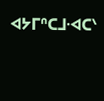ᐊᔭᒥᐢᑕᒧᐧᐊᑕᐠ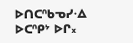ᐅᑎᑕᐢᑲᓀᓯᐧᐃ ᐅᑕᐢᑭᔾ ᐅᒋ᙮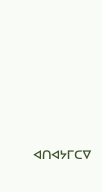ᐊᑎᐊᔭᒥᑕᐁ